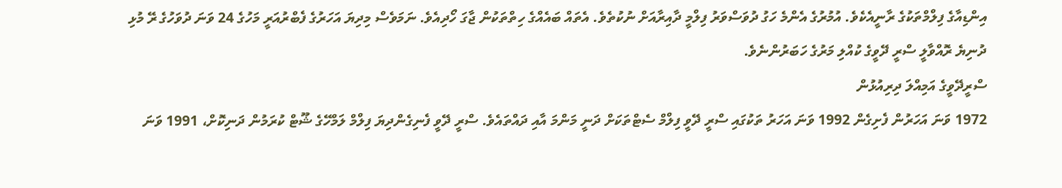އިންޑިއާގެ ފިލްމްތަކުގެ ރާނީއެކެވެ. އުމުރުގެ އެންމެ ހަގު ދުވަސްވަރު ފިލްމީ ދާއިރާއަށް ނުކުތެވެ. އެތައް ބައެއްގެ ހިތްތަކުން ޖާގަ ހޯދިއެވެ. ނަމަވެސް މިދިޔަ އަހަރުގެ ފެބްރުއަރީ މަހުގެ 24 ވަނަ ދުވަހުގެ ރޭ މުޅި ދުނިޔެ ރޮއްވާލީ ސްރީ ދޭވީގެ ކުއްލި މަރުގެ ހަބަރުންނެވެ.
ސްރީދޭވީގެ އަމިއްލަ ދިރިއުޅުން
1972 ވަނަ އަހަރުން ފެށިގެން 1992 ވަނަ އަހަރު ތަކުގައި ސްރީ ދޭވީ ފިލްމް ސެޓްތަކަށް ދަނީ މަންމަ އާއި ދައްތައެވެ. ސްރީ ދޭވީ ފެނިގެންދިޔަ ފިލްމް ލަމްހޭގެ ޝޫޓް ކުރަމުން ދަނިކޮށް، 1991 ވަނަ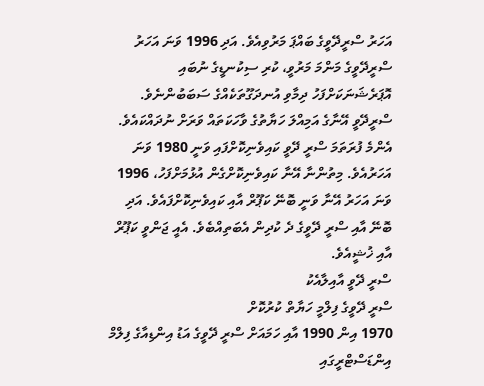އަހަރު ސްރީދޭވީގެ ބައްޕަ މަރުވިއެވެ. އަދި 1996 ވަނަ އަހަރު ސްރީދޭވީގެ މަންމަ މަރުވީ، ކުރި ސިކުނޑީގެ ނުބައި އޮޕަރެޝަނަކަށްފަހު ދިމާވި އުނދަގޫތަކެއްގެ ސަބަބުންނެވެ.
ސްރީދޭވީ އޭނާގެ އަމިއްލަ ހަޔާތުގެ ވާހަކަތައް ވަރަށް ނުދައްކައެވެ. އެންމެ ފުރަތަމަ ސްރީ ދޭވީ ކައިވެނިކޮށްފައި ވަނީ 1980 ވަނަ އަހަރުއެވެ. މިތުންނާ އޭނާ ކައިވެނިކޮށްގެން އުޅުމަށްފަހު، 1996 ވަނަ އަހަރު އޭނާ ވަނީ ބޮނޭ ކަޕޫރް އާއި ކައިވެނިކޮށްފައެވެ. އަދި ބޮނޭ އާއި ސްރީ ދޭވީގެ ދެ ކުދިން އެބަތިއްބެވެ. އެއީ ޖަންވީ ކަޕޫރް އާއި ޚުޝީއެވެ.
ސްރީ ދޭވީ އާއިލާއެކު
ސްރީ ދޭވީގެ ފިލްމީ ހަޔާތް ކުރުކޮށް
1970 އިން 1990 އާއި ހަމައަށް ސްރީ ދޭވީގެ އަޑު އިންޑިއާގެ ފިލްމް އިންޑަސްޓްރީގައި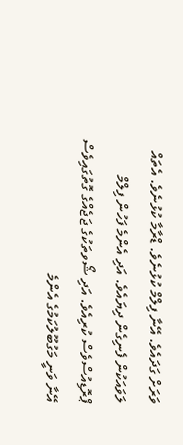ވަރަށް ގަދައެވެ. އޭނާ ފިލްމް ކުޅުނެވެ. ޑްރާމާ ކުޅުނެވެ. އެތައް ލަވައަކުން ފެނިގެން ދިޔައެވެ. އަދި އެންމެ ފަހުން ފިލްމް ޕްރޮޑިއުސްވެސް ކުރިއެވެ. އަދި ޝޯވތަކުގެ ޖަޖެއްގެ ގޮތުގައިވެސް އޭނާ ވަނީ މަގުބޫލުކަމުގެ އެންމެ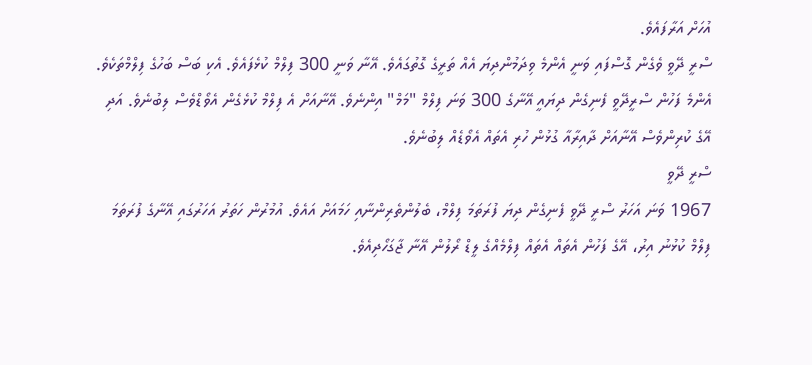އުހަށް އަރާފައެވެ.
ސްރީ ދޭވީ ވެގެން ގޮސްފައި ވަނީ އެންމެ ވިދަމުންދިޔަ އެއް ތަރީގެ ގޮތުގައެވެ. އޭނާ ވަނީ 300 ފިލްމް ކުޅެފައެވެ. އެކި ބަސް ބަހުގެ ފިލްމްތަކެވެ. އެންމެ ފަހުން ސްރީދޭވީ ފެނިގެން ދިޔައީ އޭނާގެ 300 ވަނަ ފިލްމް "މަމް" އިންނެވެ. އޭނާއަށް އެ ފިލްމް ކުޅެގެން އެވޯޑްވެސް ލިބުނެވެ. އަދި އޭގެ ކުރިންވެސް އޭނާއަށް ދާއިރާއާ ގުޅުން ހުރި އެތައް އެވޯޑެއް ލިބުނެވެ.
ސްރީ ދޭވީ
1967 ވަނަ އަހަރު ސްރީ ދޭވީ ފެނިގެން ދިޔަ ފުރަތަމަ ފިލްމް، ބެލުންތެރިންނާއި ހަމައަށް އައެވެ. އުމުރުން ހަތަރު އަހަރުގައި އޭނާގެ ފުރަތަމަ ފިލްމް ކުޅުނު އިރު، އޭގެ ފަހުން އެތައް އެތައް ފިލްމެއްގެ ލީޑް ރޯލުން އޭނާ ޖާގަހޯދިއެވެ.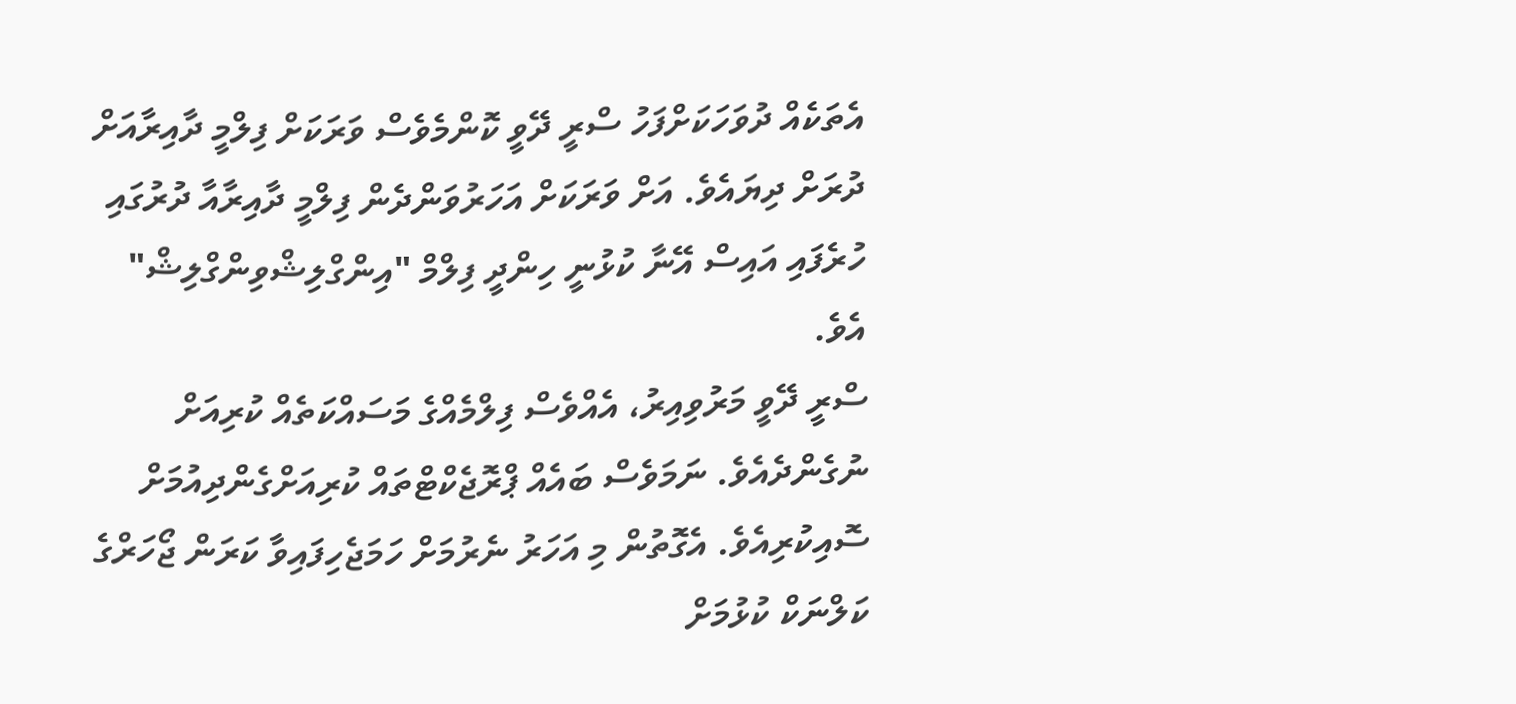އެތަކެއް ދުވަހަކަށްފަހު ސްރީ ދޭވީ ކޮންމެވެސް ވަރަކަށް ފިލްމީ ދާއިރާއަށް ދުރަށް ދިޔައެވެ. އަށް ވަރަކަށް އަހަރުވަންދެން ފިލްމީ ދާއިރާއާ ދުރުގައި ހުރެފައި އައިސް އޭނާ ކުޅުނީ ހިންދީ ފިލްމް "އިންގްލިޝްވިންގްލިޝް" އެވެ.
ސްރީ ދޭވީ މަރުވިއިރު، އެއްވެސް ފިލްމެއްގެ މަސައްކަތެއް ކުރިއަށް ނުގެންދެއެވެ. ނަމަވެސް ބައެއް ޕްރޮޖެކްޓްތައް ކުރިއަށްގެންދިއުމަށް ސޮއިކުރިއެވެ. އެގޮތުން މި އަހަރު ނެރުމަށް ހަމަޖެހިފައިވާ ކަރަން ޖޯހަރްގެ ކަލްނަކް ކުޅުމަށް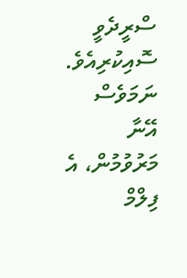ސްރީދެވީ ސޮއިކުރިއެވެ. ނަމަވެސް އޭނާ މަރުވުމުން، އެ ފިލްމް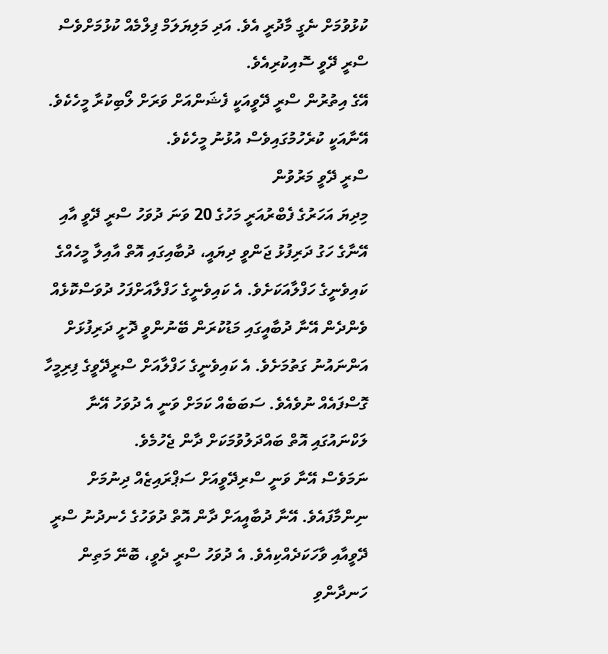ކުޅުވުމަށް ނެގީ މާދުރީ އެވެ. އަދި މަލިޔަލަމް ފިލްމެއް ކުޅުމަށްވެސް ސްރީ ދޭވީ ސޮއިކުރިއެވެ.
އޭގެ އިތުރުން ސްރީ ދޭވީއަކީ ފެޝަންއަށް ވަރަށް ލޯބިކުރާ މީހެކެވެ. އޭނާއަކީ ކުރެހުމުގައިވެސް އުޅުނު މީހެކެވެ.
ސްރީ ދޭވީ މަރުވުން
މިދިޔަ އަހަރުގެ ފެބްރުއަރީ މަހުގެ 20 ވަނަ ދުވަހު ސްރީ ދޭވީ އާއި އޭނާގެ ހަގު ދަރިފުޅު ޖަންވީ ދިޔައީ، ދުބާއިގައި އޮތް އާއިލާ މީހެއްގެ ކައިވެނީގެ ހަފްލާއަކަށެވެ. އެ ކައިވެނީގެ ހަފްލާއަށްފަހު ދުވަސްކޮޅެއް ވެންދެން އޭނާ ދުބާއީގައި މަޑުކުރަން ބޭނުންވީ ދޮށީ ދަރިފުޅަށް އަންނައުނު ގަތުމަށެވެ. އެ ކައިވެނީގެ ހަފްލާއަށް ސްރީދޭވީގެ ފިރިމީހާ ގޮސްފައެއް ނުވެއެވެ. ސަބަބެއް ކަމަށް ވަނީ އެ ދުވަހު އޭނާ ލަކްނައުގައި އޮތް ބައްދަލުވުމަކަށް ދާން ޖެހުމެވެ.
ނަމަވެސް އޭނާ ވަނީ ސްރިދޭވީއަށް ސަޕްރައިޒެއް ދިނުމަށް ނިންމާފައެވެ. އޭނާ ދުބާއީއަށް ދާން އޮތް ދުވަހުގެ ހެނދުނު ސްރީ ދޭވީއާއި ވާހަކަދެއްކިއެވެ. އެ ދުވަހު ސްރީ ދެވީ، ބޮނޭ މަތިން ހަނދާންވި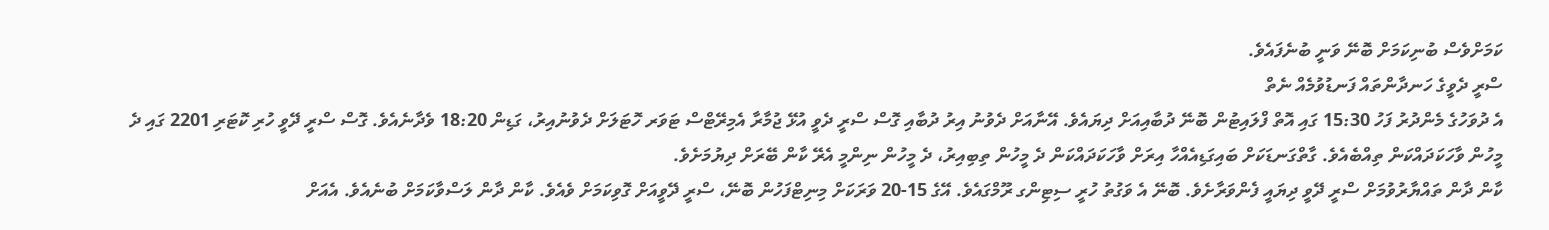ކަމަށްވެސް ބުނިކަމަށް ބޮނޭ ވަނީ ބުނެފައެވެ.
ސްރީ ދެވީގެ ހަނދާންތައް ފަނޑުވުމެއް ނެތް
އެ ދުވަހުގެ މެންދުރު ފަހު 15:30 ގައި އޮތް ފްލައިޓުން ބޮނޭ ދުބާއިއަށް ދިޔައެވެ. އޭނާއަށް ދެވުނު އިރު ދުބާއި ގޮސް ސްރީ ދެވީ އުޅޭ ޖުމާރާ އެމިރޭޓްސް ޓަވަރ ހޮޓަލަށް ދެވުނުއިރު، ގަޑިން 18:20 ވެދާނެއެވެ. ގޮސް ސްރީ ދޭވީ ހުރި ކޮޓަރި 2201 ގައި ދެ މީހުން ވާހަކަދައްކަން ތިއްބެއެވެ. ގާތްގަނޑަކަށް ބައިގަޑިއެއްހާ އިރަށް ވާހަކަދައްކަން ދެ މީހުން ތިބިއިރު، ދެ މީހުން ނިންމީ އެރޭ ކާން ބޭރަށް ދިޔުމަށެވެ.
ކާން ދާން ތައްޔާރުވުމަށް ސްރީ ދޭވީ ދިޔައީ ފެންވަރާށެވެ. ބޮނޭ އެ ވަގުތު ހުރީ ސިޓިންގ ރޫމްގައެވެ. އޭގެ 15-20 ވަރަކަށް މިނިޓްފަހުން ބޮނޭ، ސްރީ ދޭވީއަށް ގޮވިކަމަށް ވެއެވެ. ކާން ދާން ލަސްވާކަމަށް ބުނެއެވެ. އެއަށް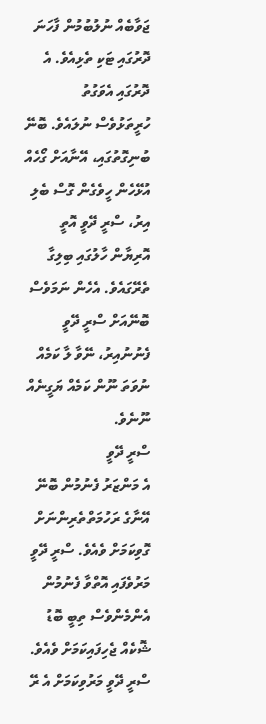ޖަވާބެއް ނުލުބުމުން ފާހަނަ ދޮރުގައި ޓަކި ތެޅިއެވެ. އެ ދޮރުގައި އެވަގުތު ހުރީތަޅުވެސް ނުލައެވެ. ބޮނޭ ބުނިގޮތުގައި، އޭނާއަށް ގޯހެއް އުޅޭހެން ހީވެގެން ގޮސް ބެލި އިރު، ސްރީ ދޭވީ އޮތީ އޮރިޔާން ހާލުގައި ބިލިގާ ތެރޭގައެވެ. އެހެން ނަމަވެސް ބޮނޭއަށް ސްރީ ދޭވީ ފެނުނުއިރު، ނޭވާ ލާ ކަމެއް ނުވަތަ ނޫން ކަމެއް ޔަގީނެއް ނޫނެވެ.
ސްރީ ދޭވީ
އެ މަންޒަރު ފެނުމުން ބޮނޭ އޭނާގެ ރަހުމަތްތެރިންނަށް ގޮވިކަމަށް ވެއެވެ. ސްރީ ދޭވީ މަރުވެފައި އޮތްވާ ފެނުމުން އެންމެންވެސް ތިބީ ބޮޑު ޝޮކެއް ޖެހިފައިކަމަށް ވެއެވެ.
ސްރީ ދޭވީ މަރުވިކަމަށް އެ ރޭ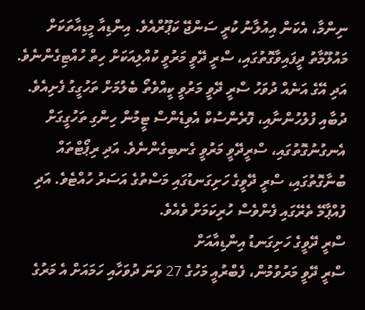ނިންމާ، އެކަން އިއުލާނު ކުރީ ސަންޖޭ ކަޕޫރްއެވެ. އިންޑިއާ މީޑިއާތަކަށް މައުލޫމާތު ދީފައިވާގޮތުގައި، ސްރީ ދޭވީ މަރުވީ ކުއްލިއަކަށް ހިތް ހުއްޓިގެންނެވެ. އަދި އޭގެ އަނެއް ދުވަހު ސްރީ ދޭވީ މަރުވީ ކީއްވެތޯ ބެލުމަށް ތަހުގީގު ފެށިއެވެ. ދުބާއި ފުލުހުންނާއި، ފޮރެންސުކް އެވިޑެންސް ޓީމުން ހިންގި ތަހުގީގަށް އެނގުނުގޮތުގައި، ސްރީދޭވީ މަރުވީ ގެނބިގެންނެވެ. އަދި ރިޕޯޓްތައް ބުނާގޮތުގައި، ސްރީ ދޭވީގެ ހަށިގަނޑުގައި މަސްތުގެ އަސަރު ހުއްޓެވެ. އަދި ފުއްޕާމޭ ތެރޭގައި ފެންވެސް ހުރިކަމަށް ވެއެވެ.
ސްރީ ދޭވީގެ ހަށިގަނޑު އިންޑިއާއަށް
ސްރީ ދޭވީ މަރުވުމުން، ފެބްރުއީ މަހުގެ 27 ވަނަ ދުވަހާއި ހަމައަށް އެ މަރުގެ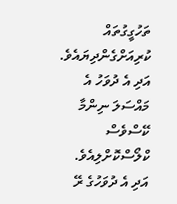ތަހުގީގުތައް ކުރިއަށްގެންދިޔައެވެ. އަދި އެ ދުވަހު އެ މައްސަލަ ނިންމާ ކޭސްވެސް ކްލޯސްކޮށްލިއެވެ. އަދި އެ ދުވަހުގެ ރޭ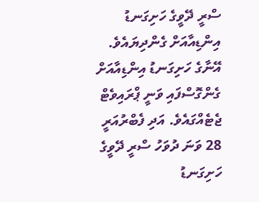ސްރީ ދޭވީގެ ހަށިގަނޑު އިންޑިއާއަށް ގެންދިޔައެވެ. އޭނާގެ ހަށިގަނޑު އިންޑިއާއަށް ގެންގޮސްފައި ވަނީ ޕްރައިވެޓް ޖެޓެއްގައެވެ. އަދި ފެބްރުއަރީ 28 ވަނަ ދުވަހު ސްރީ ދޭވީގެ ހަށިގަނޑު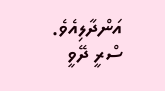އަންދާލިއެވެ.
ސްރީ ދޭވީ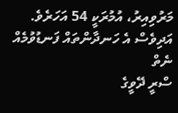މަރުވިއިރު، އުމުރަކީ 54 އަހަރެވެ.
އަދިވެސް އެ ހަނދާންތައް ފަނޑުވުމެއް ނެތް
ސްރީ ދޭވީގެ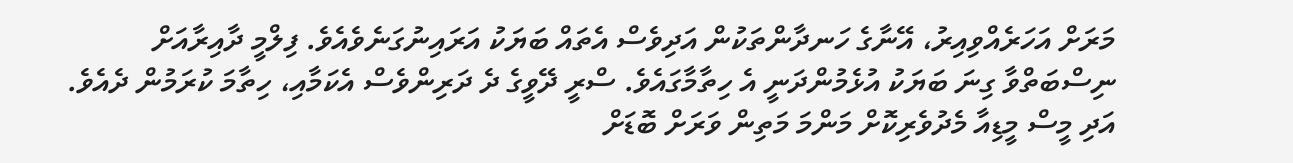މަރަށް އަހަރެއްވިއިރު، އޭނާގެ ހަނދާންތަކުން އަދިވެސް އެތައް ބަޔަކު އަރައިނުގަނެވެއެވެ. ފިލްމީ ދާއިރާއަށް ނިސްބަތްވާ ގިނަ ބަޔަކު އުޅެމުންދަނީ އެ ހިތާމާގައެވެ. ސްރީ ދޭވީގެ ދެ ދަރިންވެސް އެކަމާއި، ހިތާމަ ކުރަމުން ދެއެވެ. އަދި މީސް މީޑިއާ މެދުވެރިކޮށް މަންމަ މަތިން ވަރަށް ބޮޑަށް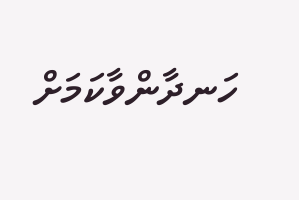ހަނދާންވާކަމަށް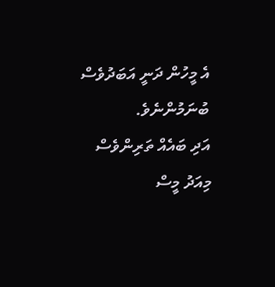އެ މީހުން ދަނީ އަބަދުވެސް ބުނަމުންނެވެ.
އަދި ބައެއް ތަރިންވެސް މިއަދު މީސް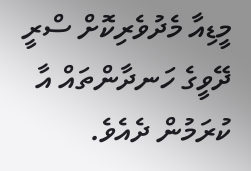މީޑިއާ މެދުވެރިކޮށް ސްރީ ދޭވީގެ ހަނދާންތައް އާ ކުރަމުން ދެއެވެ.